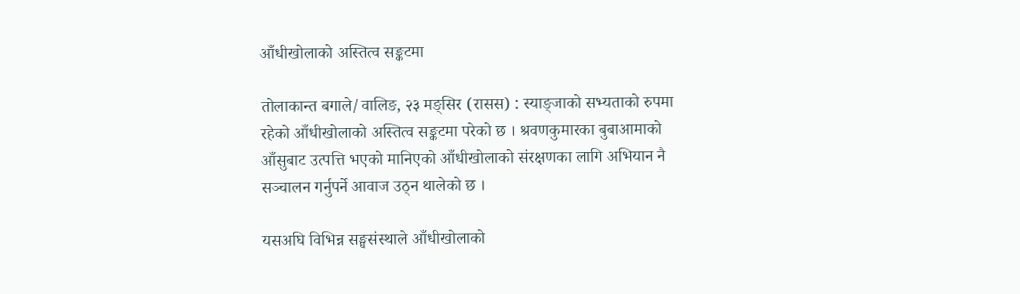आँधीखोलाको अस्तित्व सङ्कटमा

तोलाकान्त बगाले/वालिङ, २३ मङ्सिर (रासस) : स्याङ्जाको सभ्यताको रुपमा रहेको आँधीखोलाको अस्तित्व सङ्कटमा परेको छ । श्रवणकुमारका बुबाआमाको आँसुबाट उत्पत्ति भएको मानिएको आँधीखोलाको संरक्षणका लागि अभियान नै सञ्चालन गर्नुपर्ने आवाज उठ्न थालेको छ ।

यसअघि विभिन्न सङ्घसंस्थाले आँधीखोलाको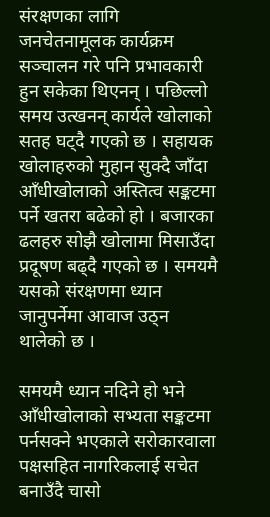संरक्षणका लागि जनचेतनामूलक कार्यक्रम सञ्चालन गरे पनि प्रभावकारी हुन सकेका थिएनन् । पछिल्लो समय उत्खनन् कार्यले खोलाको सतह घट्दै गएको छ । सहायक खोलाहरुको मुहान सुक्दै जाँदा आँधीखोलाको अस्तित्व सङ्कटमा पर्ने खतरा बढेको हो । बजारका ढलहरु सोझै खोलामा मिसाउँदा प्रदूषण बढ्दै गएको छ । समयमै यसको संरक्षणमा ध्यान जानुपर्नेमा आवाज उठ्न थालेको छ ।

समयमै ध्यान नदिने हो भने आँधीखोलाको सभ्यता सङ्कटमा पर्नसक्ने भएकाले सरोकारवाला पक्षसहित नागरिकलाई सचेत बनाउँदै चासो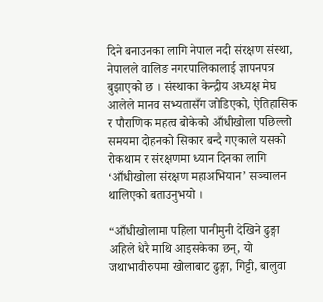दिने बनाउनका लागि नेपाल नदी संरक्षण संस्था, नेपालले वालिङ नगरपालिकालाई ज्ञापनपत्र बुझाएको छ । संस्थाका केन्द्रीय अध्यक्ष मेघ आलेले मानव सभ्यतासँग जोडिएको, ऐतिहासिक र पौराणिक महत्व बोकेको आँधीखोला पछिल्लो समयमा दोहनको सिकार बन्दै गएकाले यसको रोकथाम र संरक्षणमा ध्यान दिनका लागि ‘आँधीखोला संरक्षण महाअभियान’ सञ्चालन थालिएको बताउनुभयो ।

“आँधीखोलामा पहिला पानीमुनी देखिने ढुङ्गा अहिले धेरै माथि आइसकेका छन्, यो जथाभावीरुपमा खोलाबाट ढुङ्गा, गिट्टी, बालुवा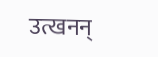उत्खनन्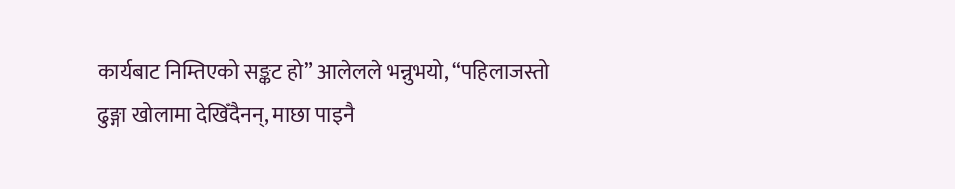कार्यबाट निम्तिएको सङ्कट हो” आलेलले भन्नुभयो, “पहिलाजस्तो ढुङ्गा खोलामा देखिँदैनन्, माछा पाइनै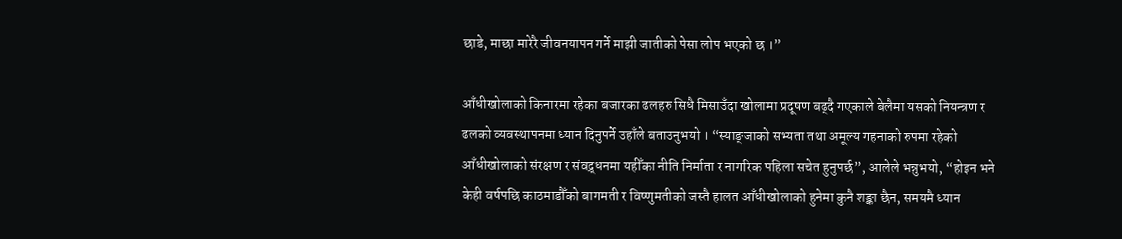छाडे, माछा मारेरै जीवनयापन गर्ने माझी जातीको पेसा लोप भएको छ ।”

आँधीखोलाको किनारमा रहेका बजारका ढलहरु सिधै मिसाउँदा खोलामा प्रदूषण बढ्दै गएकाले बेलैमा यसको नियन्त्रण र ढलको व्यवस्थापनमा ध्यान दिनुपर्ने उहाँले बताउनुभयो । “स्याङ्जाको सभ्यता तथा अमूल्य गहनाको रुपमा रहेको आँधीखोलाको संरक्षण र संवद्र्धनमा यहीँका नीति निर्माता र नागरिक पहिला सचेत हुनुपर्छ”, आलेले भन्नुभयो, “होइन भने केही वर्षपछि काठमाडौँको बागमती र विष्णुमतीको जस्तै हालत आँधीखोलाको हुनेमा कुनै शङ्का छैन, समयमै ध्यान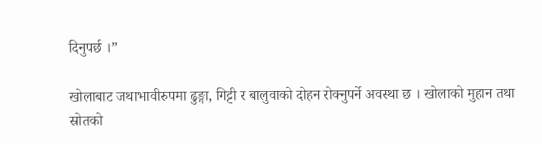दिनुपर्छ ।”

खोलाबाट जथाभावीरुपमा ढुङ्गा, गिट्टी र बालुवाको दोहन रोक्नुपर्ने अवस्था छ । खोलाको मुहान तथा स्रोतको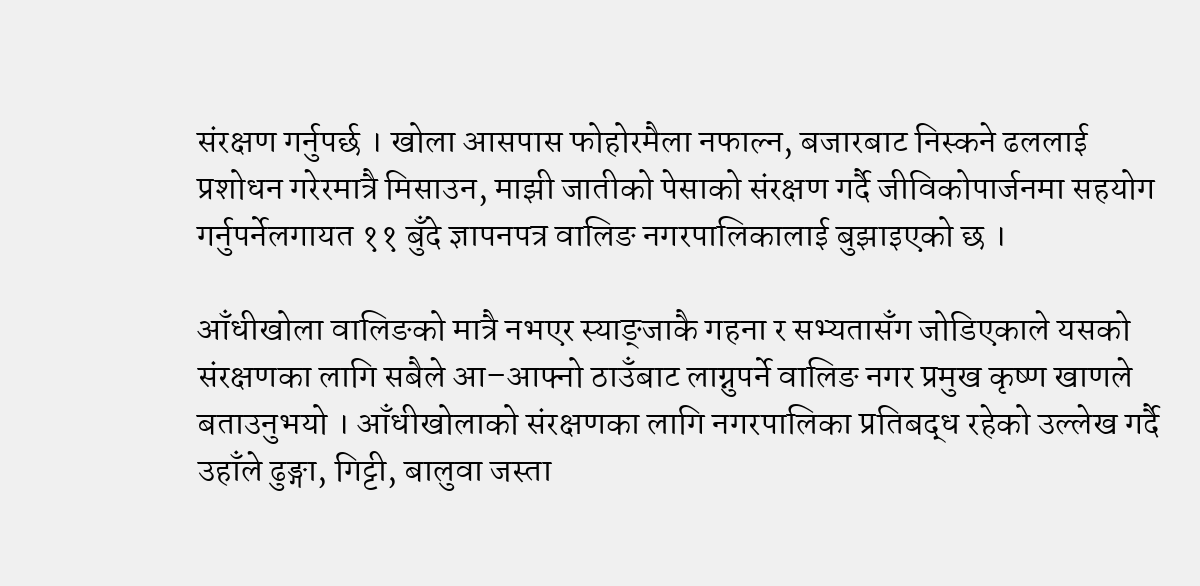संरक्षण गर्नुपर्छ । खोला आसपास फोहोरमैला नफाल्न, बजारबाट निस्कने ढललाई प्रशोधन गरेरमात्रै मिसाउन, माझी जातीको पेसाको संरक्षण गर्दै जीविकोपार्जनमा सहयोग गर्नुपर्नेलगायत ११ बुँदे ज्ञापनपत्र वालिङ नगरपालिकालाई बुझाइएको छ ।

आँधीखोला वालिङको मात्रै नभएर स्याङ्जाकै गहना र सभ्यतासँग जोडिएकाले यसको संरक्षणका लागि सबैले आ–आफ्नो ठाउँबाट लाग्नुपर्ने वालिङ नगर प्रमुख कृष्ण खाणले बताउनुभयो । आँधीखोलाको संरक्षणका लागि नगरपालिका प्रतिबद्ध रहेको उल्लेख गर्दै उहाँले ढुङ्गा, गिट्टी, बालुवा जस्ता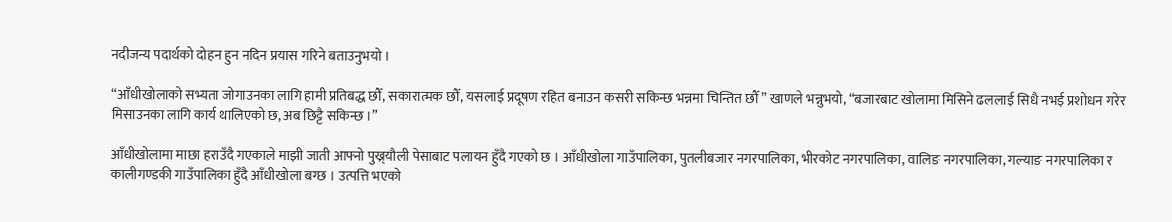नदीजन्य पदार्थको दोहन हुन नदिन प्रयास गरिने बताउनुभयो ।

“आँधीखोलाको सभ्यता जोगाउनका लागि हामी प्रतिबद्ध छौँ, सकारात्मक छौँ, यसलाई प्रदूषण रहित बनाउन कसरी सकिन्छ भन्नमा चिन्तित छौँ” खाणले भन्नुभयो, “बजारबाट खोलामा मिसिने ढललाई सिधै नभई प्रशोधन गरेर मिसाउनका लागि कार्य थालिएको छ, अब छिट्टै सकिन्छ ।”

आँधीखोलामा माछा हराउँदै गएकाले माझी जाती आफ्नो पुख्र्यौली पेसाबाट पलायन हुँदै गएको छ । आँधीखोला गाउँपालिका, पुतलीबजार नगरपालिका, भीरकोट नगरपालिका, वालिङ नगरपालिका, गल्याङ नगरपालिका र कालीगण्डकी गाउँपालिका हुँदै आँधीखोला बग्छ । उत्पत्ति भएको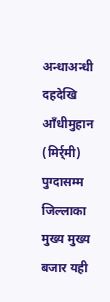अन्धाअन्धी दहदेखि आँधीमुहान (मिर्र्मी) पुग्दासम्म जिल्लाका मुख्य मुख्य बजार यही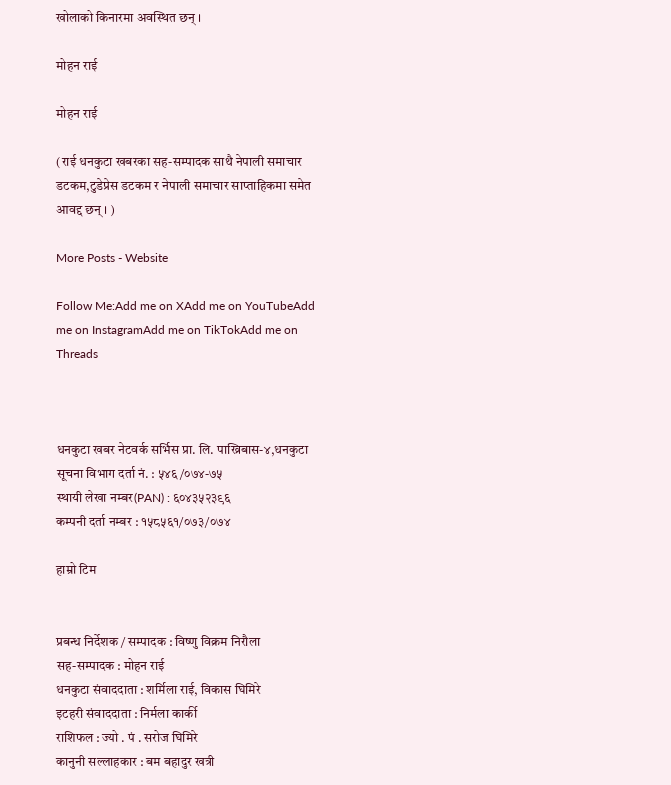खोलाको किनारमा अवस्थित छन् ।

मोहन राई

मोहन राई

(राई धनकुटा खबरका सह-सम्पादक साथै नेपाली समाचार डटकम,टुडेप्रेस डटकम र नेपाली समाचार साप्ताहिकमा समेत आवद्द छन् । )

More Posts - Website

Follow Me:Add me on XAdd me on YouTubeAdd me on InstagramAdd me on TikTokAdd me on Threads



धनकुटा खबर नेटवर्क सर्भिस प्रा. लि. पाख्रिबास-४,धनकुटा
सूचना विभाग दर्ता नं. : ५४६/०७४-७५
स्थायी लेखा नम्बर(PAN) : ६०४३५२३९६
कम्पनी दर्ता नम्बर : १५८५६१/०७३/०७४

हाम्रो टिम


प्रबन्ध निर्देशक / सम्पादक : विष्णु विक्रम निरौला
सह-सम्पादक : मोहन राई
धनकुटा संवाददाता : शर्मिला राई, विकास घिमिरे
इटहरी संवाददाता : निर्मला कार्की
राशिफल : ज्यो . पं . सरोज घिमिरे
कानुनी सल्लाहकार : बम बहादुर खत्री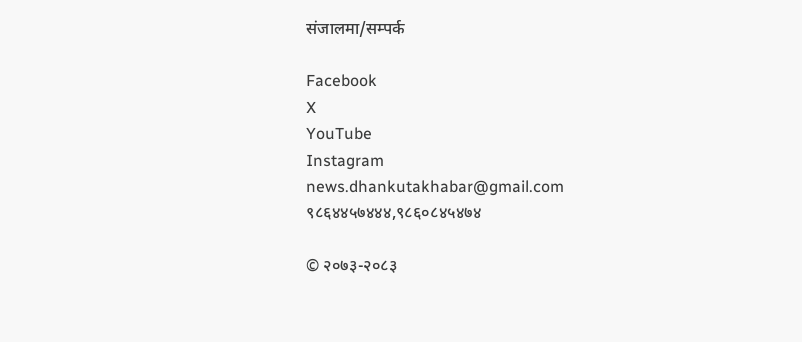संजालमा/सम्पर्क

Facebook
X
YouTube
Instagram
news.dhankutakhabar@gmail.com
९८६४४५७४४४,९८६०८४५४७४

© २०७३-२०८३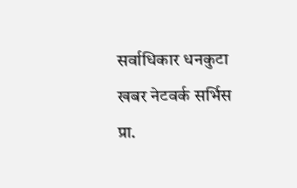सर्वाधिकार धनकुटा खबर नेटवर्क सर्भिस प्रा.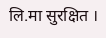लि.मा सुरक्षित ।